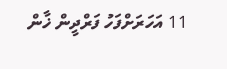11 އަހަރަށްފަހު ފަރްދީން ޚާން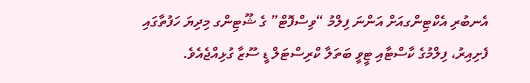އެނބުރި އެކްޓިންގއަށް އަންނަ ފިލްމު “ވިސްފޮޓް” ގެ ޝޫޓިންގ މިދިޔަ ހަފުތާގައި ފެށިއިރު، ފިލްމުގެ ކާސްޓާއި ޓީވީ ބަތަލާ ކްރިސްޓަލް ޑީ ސޫޒާ ގުޅިއްޖެއެވެ.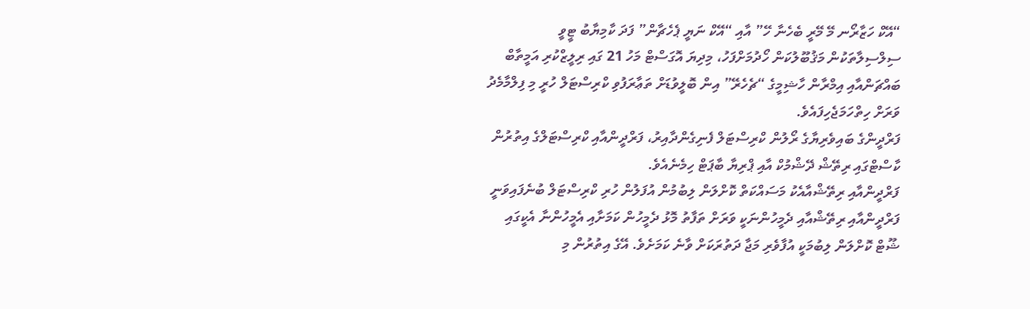“އޭކް ހަޒާރޯނ މޭ މޭރީ ބެހެނާ ހޭ” އާއި “އޭކް ނަޔީ ޕެހެޗާން” ފަދަ ކާމިޔާބު ޓީވީ ސިލްސިލާތަކުން މަޤުބޫލުކަން ހޯދުމަށްފަހު، މިދިޔަ އޮގަސްޓް މަހު 21 ގައި ރިލީޒްކުރި އަމީތާބް ބައްޗަންއާއި އިމްރާން ހާޝިމީގެ “ޗެހެރޭ” އިން ބޮލީވުޑަށް ތަޢާރަފުވި ކްރިސްޓަލް ހުރީ މި ފިލްމާމެދު ވަރަށް ހިތްހަމަޖެހިފައެވެ.
ފަރްދީންގެ ބައިވެރިޔާގެ ރޯލުން ކްރިސްޓަލް ފެނިގެންދާއިރު، ފަރްދީންއާއި ކްރިސްޓަލްގެ އިތުރުން ކާސްޓްގައި ރިތޭޝް ދޭޝްމުކް އާއި ޕްރިޔާ ބާޕަޓް ހިމެނެއެވެ.
ފަރްދީންއާއި ރިތޭޝްއާއެކު މަސައްކަތް ކޮށްލަން ލިބުމުން އުފަލުން ހުރި ކްރިސްޓަލް ބުނެފައިވަނީ ފަރްދީންއާއި ރިތޭޝްއާއި ދެމީހުންނަކީ ވަރަށް ތަފާތު މޮޅު ދެމީހުން ކަމަށާއި އެމީހުންނާ އެކީގައި ޝޫޓް ކޮށްލަން ލިބުމަކީ އުފާވެރި މަޖާ ދަތުރަކަށް ވާނެ ކަމަށެވެ. އޭގެ އިތުރުން މި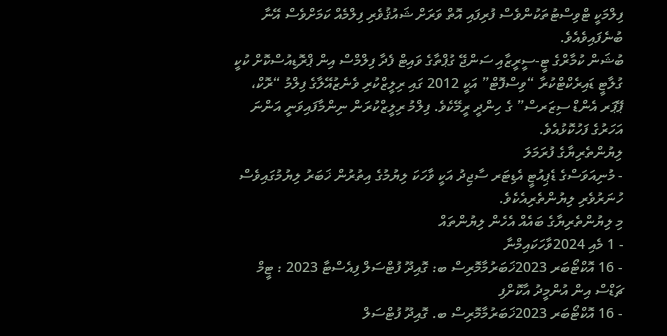ފިލްމަކީ ޓްވިސްޓުތަކުންވެސް ފުރިފައި އޮތް ވަރަށް ޝައުޤުވެރި ފިލްމެއް ކަމަށްވެސް އޭނާ ބުނެފައިވެއެވެ.
ބުޝަން ކުމާރްގެ ޓީ-ސީރީޒާއި ސަންޖޭ ގުޕްތާގެ ވައިޓް ފެދާ ފިލްމްސް އިން ޕްރޮޑިއުސްކޮށް ކުކީ ގުލާޓީ ޑައިރެކްޓްކުރާ “ވިސްފޮޓް” އަކީ 2012 ގައި ރިލީޒްކުރި ވެނެޒުއޭލާގެ ފިލްމު “ރޮކް، ޕޭޕަރ އެންޑް ސިޒަރސް” ގެ ހިންދީ ރީމޭކެވެ. ފިލްމު ރިލީޒްކުރަން ނިންމާފައިވަނީ އަންނަ އަހަރުގެ ފަހުކޮޅުއެވެ.
ލިޔުންތެރިޔާގެ ފުރަމަލަ
- މުނިއަވަސްގެ ޑެޕިއުޓީ އެޑިޓަރ ސާޖިދު އަކީ ވާހަކަ ލިޔުމުގެ އިތުރުން ޚަބަރު ލިޔުމުގައިވެސް ހުނަރުވެރި ލިޔުންތެރިއެކެވެ.
މި ލިޔުންތެރިޔާގެ ބައެއް އެހެން ލިޔުންތައް
- 1 މެއި 2024ވާހަކައިމްނާ
- 16 އޮކްޓޯބަރ 2023ޚަބަރުމާމޮރިސް ބ: ގޮއިދޫ ފުޓްސަލް ފިއެސްޓާ 2023 : ޓީމް ޗަޑްސް އިން އުންމީދު އާކޮށްފި
- 16 އޮކްޓޯބަރ 2023ޚަބަރުމާމޮރިސް ބ. ގޮއިދޫ ފުޓްސަލް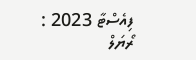ފިއެސްޓާ 2023 : ރޯޔަލް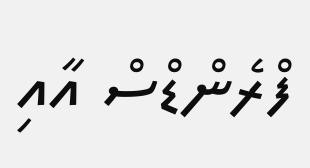ފްރެންޑްސް އާއި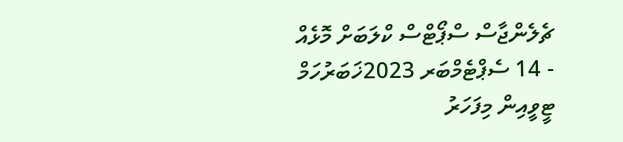ޗެލެންޖާސް ސްޕޯޓްސް ކްލަބަށް މޮޅެއް
- 14 ސެޕްޓެމްބަރ 2023ޚަބަރުހަމް ޓީވީއިން މިފަހަރު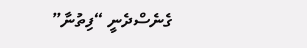ގެނެސްދެނީ “ފިތުނާ”